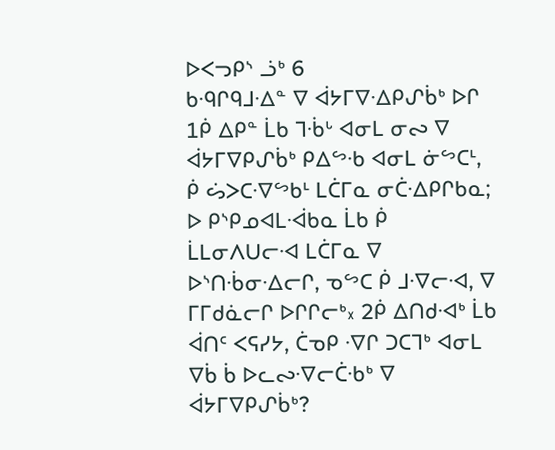ᐅᐸᓓᑭᔅ ᓘᒃ 6
ᑲᑴᒋᑫᒧᐎᓐ ᐁ ᐋᔭᒥᐁᐎᑭᔑᑳᒃ ᐅᒋ
1ᑮ ᐃᑭᓐ ᒫᑲ ᒣᒀᒡ ᐊᓂᒪ ᓂᔓ ᐁ ᐋᔭᒥᐁᑭᔑᑳᒃ ᑭᐃᔥᑾ ᐊᓂᒪ ᓃᔥᑕᒻ, ᑮ ᔖᐳᑕᐌᔥᑲᒻ ᒪᑖᒥᓇ ᓂᑖᐎᑭᒋᑲᓇ; ᐅ ᑭᔅᑭᓄᐊᒪᐙᑲᓇ ᒫᑲ ᑮ ᒫᒪᓂᐱᑌᓕᐗ ᒪᑖᒥᓇ ᐁ ᐅᔅᑎᒀᓂᐎᓕᒋ, ᓀᔥᑕ ᑮ ᒧᐌᓕᐗ, ᐁ ᒥᒥᑯᓈᓕᒋ ᐅᒋᒋᓕᒃ᙮ 2ᑮ ᐃᑎᑯᐗᒃ ᒫᑲ ᐋᑎᑦ ᐸᕋᓯᔭ, ᑖᓀᑭ ᐌᒋ ᑐᑕᒣᒃ ᐊᓂᒪ ᐁᑳ ᑳ ᐅᓚᔓᐌᓕᑖᑾᒃ ᐁ ᐋᔭᒥᐁᑭᔑᑳᒃ?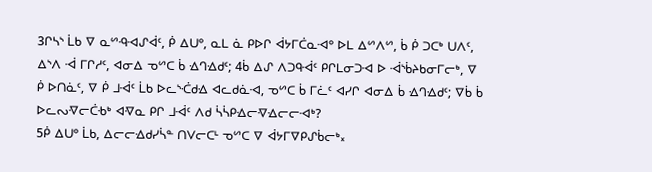3ᒋᓴᔅ ᒫᑲ ᐁ ᓇᔥᑴᐗᔑᐋᑦ, ᑮ ᐃᑌᐤ, ᓇᒪ ᓈ ᑭᐅᒋ ᐋᔭᒥᑖᓇᐗᐤ ᐅᒪ ᐃᔥᐱᔥ, ᑳ ᑮ ᑐᑕᒃ ᑌᐱᑦ, ᐃᔅᐱ ᐙ ᒥᒋᓱᑦ, ᐊᓂᐃ ᓀᔥᑕ ᑳ ᐎᒉᐎᑯᑦ; 4ᑳ ᐃᔑ ᐱᑐᑫᐙᑦ ᑭᒋᒪᓂᑐᐗ ᐅ ᐙᔅᑳᔨᑲᓂᒥᓕᒃ, ᐁ ᑮ ᐅᑎᓈᑦ, ᐁ ᑮ ᒧᐙᑦ ᒫᑲ ᐅᓚᔅᑣᑯᐎ ᐊᓚᑯᓈᐗ, ᓀᔥᑕ ᑳ ᒥᓛᑦ ᐊᓯᒋ ᐊᓂᐃ ᑳ ᐎᒉᐎᑯᑦ; ᐁᑳ ᑳ ᐅᓚᔓᐌᓕᑖᑾᒃ ᐊᐌᓇ ᑭᒋ ᒧᐙᑦ ᐱᑯ ᓵᓵᑭᐎᓕᐌᐎᓕᓕᐗᒃ?
5ᑮ ᐃᑌᐤ ᒫᑲ, ᐃᓕᓕᐎᑯᓯᓵᓐ ᑎᐯᓕᑕᒻ ᓀᔥᑕ ᐁ ᐋᔭᒥᐁᑭᔑᑳᓕᒃ᙮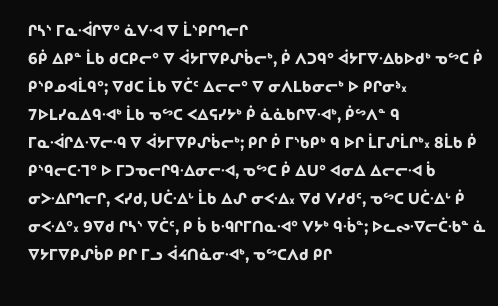ᒋᓴᔅ ᒥᓇᐙᒋᐁᐤ ᓈᐯᐗ ᐁ ᒫᔅᑭᒋᒉᓕᒋ
6ᑮ ᐃᑭᓐ ᒫᑲ ᑯᑕᑭᓕᐤ ᐁ ᐋᔭᒥᐁᑭᔑᑳᓕᒃ, ᑮ ᐱᑐᑫᐤ ᐋᔭᒥᐁᐎᑲᐅᑯᒃ ᓀᔥᑕ ᑮ ᑭᔅᑭᓄᐊᒫᑫᐤ; ᐁᑯᑕ ᒫᑲ ᐁᑖᑦ ᐃᓕᓕᐤ ᐁ ᓂᐱᒪᑲᓂᓕᒃ ᐅ ᑭᒋᓂᔉ᙮ 7ᐅᒪᓯᓇᐃᑫᐗᒃ ᒫᑲ ᓀᔥᑕ ᐸᐃᕋᓯᔭᒃ ᑮ ᓈᓈᑲᒋᐁᐗᒃ, ᑮᔥᐱᓐ ᑫ ᒥᓇᐙᒋᐃᐌᓕᑴ ᐁ ᐋᔭᒥᐁᑭᔑᑳᓕᒃ; ᑭᒋ ᑮ ᒥᔅᑲᑭᒃ ᑫ ᐅᒋ ᒫᒥᔑᒫᒋᒃ᙮ 8ᒫᑲ ᑮ ᑭᔅᑫᓕᑕᒬᐤ ᐅ ᒥᑐᓀᓕᒋᑫᐎᓂᓕᐗ, ᓀᔥᑕ ᑮ ᐃᑌᐤ ᐊᓂᐃ ᐃᓕᓕᐗ ᑳ ᓂᐳᐎᒋᒉᓕᒋ, ᐸᓯᑯ, ᑌᑖᐎᒡ ᒫᑲ ᐃᔑ ᓂᐸᐎ᙮ ᐁᑯ ᐯᓯᑯᑦ, ᓀᔥᑕ ᑌᑖᐎᒡ ᑮ ᓂᐸᐎᐤ᙮ 9ᐁᑯ ᒋᓴᔅ ᐁᑖᑦ, ᑭ ᑳ ᑲᑴᒋᒥᑎᓇᐗᐤ ᐯᔭᒃ ᑫᒀᓐ; ᐅᓚᔓᐌᓕᑖᑾᓐ ᓈ ᐁᔭᒥᐁᑭᔑᑳᑭ ᑭᒋ ᒥᓗ ᐋᔦᑎᓈᓂᐗᒃ, ᓀᔥᑕᐱᑯ ᑭᒋ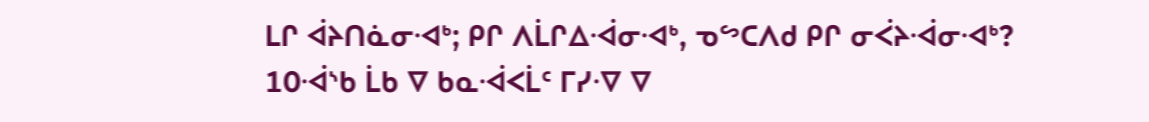ᒪᒋ ᐋᔨᑎᓈᓂᐗᒃ; ᑭᒋ ᐱᒫᒋᐃᐙᓂᐗᒃ, ᓀᔥᑕᐱᑯ ᑭᒋ ᓂᐹᔨᐙᓂᐗᒃ? 10ᐙᔅᑲ ᒫᑲ ᐁ ᑲᓇᐙᐸᒫᑦ ᒥᓯᐌ ᐁ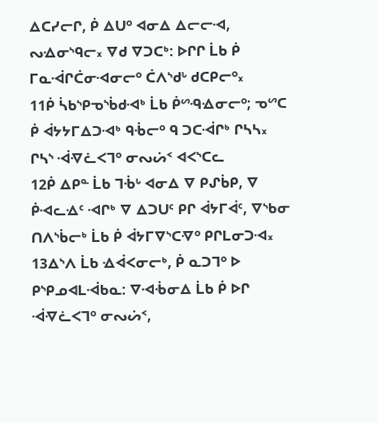ᐃᑕᓯᓕᒋ, ᑮ ᐃᑌᐤ ᐊᓂᐃ ᐃᓕᓕᐗ, ᔓᐎᓂᔅᑫᓕ᙮ ᐁᑯ ᐁᑐᑕᒃ: ᐅᒋᒋ ᒫᑲ ᑮ ᒥᓇᐙᒋᑖᓂᐗᓂᓕᐤ ᑖᐱᔅᑯᒡ ᑯᑕᑭᓕᐤ᙮
11ᑮ ᓵᑲᔅᑭᓀᔅᑳᑯᐗᒃ ᒫᑲ ᑮᔥᑴᐎᓂᓕᐤ; ᓀᔥᑕ ᑮ ᐋᔭᔭᒥᐃᑐᐗᒃ ᑫᒀᓕᐤ ᑫ ᑐᑕᐙᒋᒃ ᒋᓴᓴ᙮
ᒋᓴᔅ ᐙᐌᓛᐸᒣᐤ ᓂᔓᔖᑉ ᐊᐸᔅᑕᓚ
12ᑮ ᐃᑭᓐ ᒫᑲ ᒣᒀᒡ ᐊᓂᐃ ᐁ ᑭᔑᑳᑭ, ᐁ ᑮᐗᓚᐎᑦ ᐗᒋᒃ ᐁ ᐃᑐᑌᑦ ᑭᒋ ᐋᔭᒥᐋᑦ, ᐁᔅᑲᓂ ᑎᐱᔅᑳᓕᒃ ᒫᑲ ᑮ ᐋᔭᒥᐁᔅᑕᐌᐤ ᑭᒋᒪᓂᑐᐗ᙮ 13ᐃᔅᐱ ᒫᑲ ᐎᐋᐸᓂᓕᒃ, ᑮ ᓇᑐᒣᐤ ᐅ ᑭᔅᑭᓄᐊᒪᐙᑲᓇ: ᐁᐗᒀᓂᐃ ᒫᑲ ᑮ ᐅᒋ ᐙᐌᓛᐸᒣᐤ ᓂᔓᔖᑉ,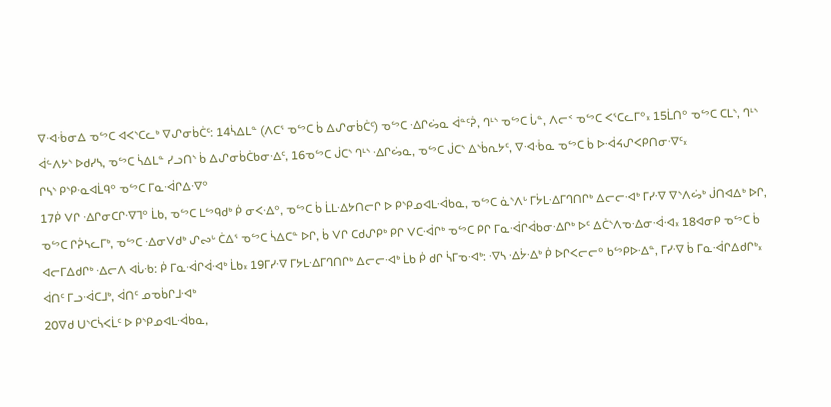ᐁᐗᒀᓂᐃ ᓀᔥᑕ ᐊᐸᔅᑕᓚᒃ ᐁᔑᓂᑳᑖᑦ: 14ᓵᐃᒪᓐ (ᐱᑕᕐ ᓀᔥᑕ ᑳ ᐃᔑᓂᑳᑖᑦ) ᓀᔥᑕ ᐎᒋᔖᓇ ᐋᓐᑦᕉ, ᒉᒻᔅ ᓀᔥᑕ ᒑᓐ, ᐱᓕᑉ ᓀᔥᑕ ᐸᕐᑕᓚᒥᐤ᙮ 15ᒫᑎᐤ ᓀᔥᑕ ᑕᒪᔅ, ᒉᒻᔅ ᐋᓪᐱᔭᔅ ᐅᑯᓯᓴ, ᓀᔥᑕ ᓵᐃᒪᓐ ᓯᓗᑎᔅ ᑳ ᐃᔑᓂᑳᑖᑲᓂᐎᑦ, 16ᓀᔥᑕ ᒎᑕᔅ ᒉᒻᔅ ᐎᒋᔖᓇ, ᓀᔥᑕ ᒎᑕᔅ ᐃᔅᑳᕆᔭᑦ, ᐁᐗᒀᓇ ᓀᔥᑕ ᑳ ᐅᐙᔦᔑᐸᑭᑎᓂᐌᑦ᙮
ᒋᓴᔅ ᑭᔅᑭᓋᐊᒫᑫᐤ ᓀᔥᑕ ᒥᓇᐙᒋᐃᐌᐤ
17ᑮ ᐯᒋ ᐎᒋᓂᑕᒋᐌᒣᐤ ᒫᑲ, ᓀᔥᑕ ᒪᔥᑫᑯᒃ ᑮ ᓂᐸᐎᐤ, ᓀᔥᑕ ᑳ ᒫᒪᐎᔭᑎᓕᒋ ᐅ ᑭᔅᑭᓄᐊᒪᐙᑲᓇ, ᓀᔥᑕ ᓈᔅᐱᒡ ᒥᔮᒪᐎᒥᒉᑎᒋᒃ ᐃᓕᓕᐗᒃ ᒥᓯᐌ ᐁᔅᐱᔖᒃ ᒎᑎᐊᐃᒃ ᐅᒋ, ᓀᔥᑕ ᒋᕉᓴᓚᒥᒃ, ᓀᔥᑕ ᐎᓂᐯᑯᒃ ᔑᔓᒡ ᑖᐃᕐ ᓀᔥᑕ ᓵᐃᑕᓐ ᐅᒋ, ᑳ ᐯᒋ ᑕᑯᔑᑭᒃ ᑭᒋ ᐯᑕᐙᒋᒃ ᓀᔥᑕ ᑭᒋ ᒥᓇᐙᒋᐋᑲᓂᐎᒋᒃ ᐅᑦ ᐃᑖᔅᐱᓀᐎᓂᐙᐗ᙮ 18ᐊᓂᑭ ᓀᔥᑕ ᑳ ᐊᓕᒥᐃᑯᒋᒃ ᐎᓕᐱ ᐊᒑᑾ: ᑮ ᒥᓇᐙᒋᐋᐗᒃ ᒫᑲ᙮ 19ᒥᓯᐌ ᒥᔭᒪᐎᒥᒉᑎᒋᒃ ᐃᓕᓕᐗᒃ ᒫᑲ ᑮ ᑯᒋ ᓵᒥᓀᐗᒃ: ᐌᓴ ᐎᔮᐎᒃ ᑮ ᐅᒋᐸᓕᓕᐤ ᑲᔥᑭᐅᐎᓐ, ᒥᓯᐌ ᑳ ᒥᓇᐙᒋᐃᑯᒋᒃ᙮
ᐋᑎᑦ ᒥᓗᐙᑕᒧᒃ, ᐋᑎᑦ ᓄᓀᑳᒋᒧᐗᒃ
20ᐁᑯ ᑌᔅᑕᓵᐸᒫᑦ ᐅ ᑭᔅᑭᓄᐊᒪᐙᑲᓇ,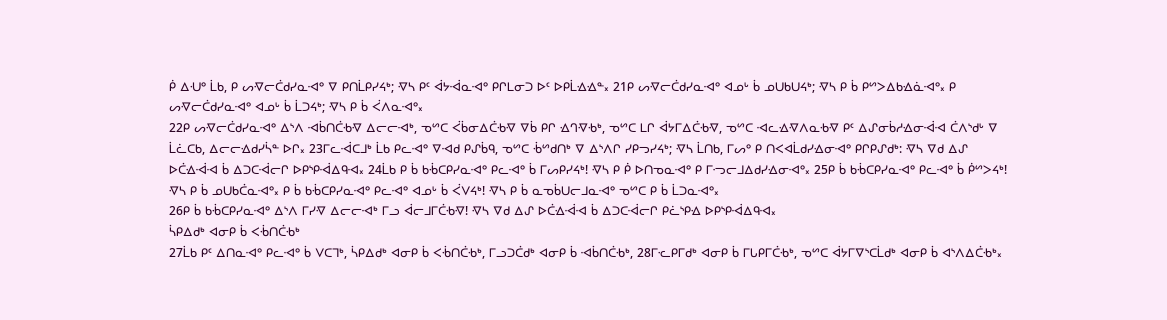ᑮ ᐃᑗᐤ ᒫᑲ, ᑭ ᔕᐌᓕᑖᑯᓯᓇᐗᐤ ᐁ ᑭᑎᒫᑭᓯᔦᒃ; ᐌᓴ ᑭᑦ ᐋᔭᐙᓇᐗᐤ ᑭᒋᒪᓂᑐ ᐅᑦ ᐅᑭᒫᐎᐎᓐ᙮ 21ᑭ ᔕᐌᓕᑖᑯᓯᓇᐗᐤ ᐊᓄᒡ ᑳ ᓄᑌᑲᑌᔦᒃ; ᐌᓴ ᑭ ᑳ ᑭᔥᐳᐃᑲᐎᓈᐗᐤ᙮ ᑭ ᔕᐌᓕᑖᑯᓯᓇᐗᐤ ᐊᓄᒡ ᑳ ᒫᑐᔦᒃ; ᐌᓴ ᑭ ᑳ ᐹᐱᓇᐗᐤ᙮
22ᑭ ᔕᐌᓕᑖᑯᓯᓇᐗᐤ ᐃᔅᐱ ᐗᑳᑎᑖᑾᐌ ᐃᓕᓕᐗᒃ, ᓀᔥᑕ ᐹᑳᓂᐃᑖᑾᐌ ᐁᑳ ᑭᒋ ᐎᒉᐌᑾᒃ, ᓀᔥᑕ ᒪᒋ ᐋᔭᒥᐃᑖᑾᐌ, ᓀᔥᑕ ᐗᓚᐎᐌᐱᓇᑾᐌ ᑭᑦ ᐃᔑᓂᑳᓱᐎᓂᐙᐗ ᑖᐱᔅᑯᒡ ᐁ ᒫᓛᑕᑲ, ᐃᓕᓕᐎᑯᓯᓵᓐ ᐅᒋ᙮ 23ᒥᓚᐙᑕᒧᒃ ᒫᑲ ᑭᓚᐗᐤ ᐁᐗᑯ ᑭᔑᑳᑫ, ᓀᔥᑕ ᒀᔥᑯᑎᒃ ᐁ ᐃᔅᐱᒋ ᓯᑭᓓᓯᔦᒃ; ᐌᓴ ᒫᑎᑲ, ᒥᔕᐤ ᑭ ᑎᐸᐊᒫᑯᓯᐎᓂᐗᐤ ᑭᒋᑭᔑᑯᒃ: ᐌᓴ ᐁᑯ ᐃᔑ ᐅᑖᐎᐙᐗ ᑳ ᐃᑐᑕᐙᓕᒋ ᐅᑭᔅᑭᐙᐃᑫᐗ᙮ 24ᒫᑲ ᑭ ᑳ ᑲᒀᑕᑭᓯᓇᐗᐤ ᑭᓚᐗᐤ ᑳ ᒥᔕᑭᓯᔦᒃ! ᐌᓴ ᑭ ᑮ ᐅᑎᓀᓇᐗᐤ ᑭ ᒥᓜᓕᒧᐃᑯᓯᐎᓂᐗᐤ᙮ 25ᑭ ᑳ ᑲᒀᑕᑭᓯᓇᐗᐤ ᑭᓚᐗᐤ ᑳ ᑮᔥᐳᔦᒃ! ᐌᓴ ᑭ ᑳ ᓄᑌᑲᑖᓇᐗᐤ᙮ ᑭ ᑳ ᑲᒀᑕᑭᓯᓇᐗᐤ ᑭᓚᐗᐤ ᐊᓄᒡ ᑳ ᐹᐯᔦᒃ! ᐌᓴ ᑭ ᑳ ᓇᓀᑳᑌᓕᒧᓇᐗᐤ ᓀᔥᑕ ᑭ ᑳ ᒫᑐᓇᐗᐤ᙮
26ᑭ ᑳ ᑲᒀᑕᑭᓯᓇᐗᐤ ᐃᔅᐱ ᒥᓯᐌ ᐃᓕᓕᐗᒃ ᒥᓗ ᐋᓕᒧᒥᑖᑾᐌ! ᐌᓴ ᐁᑯ ᐃᔑ ᐅᑖᐎᐙᐗ ᑳ ᐃᑐᑕᐙᓕᒋ ᑭᓛᔅᑭᐎ ᐅᑭᔅᑭᐙᐃᑫᐗ᙮
ᓵᑭᐃᑯᒃ ᐊᓂᑭ ᑳ ᐸᒀᑎᑖᑾᒃ
27ᒫᑲ ᑭᑦ ᐃᑎᓇᐗᐤ ᑭᓚᐗᐤ ᑳ ᐯᑕᒣᒃ, ᓵᑭᐃᑯᒃ ᐊᓂᑭ ᑳ ᐸᒀᑎᑖᑾᒃ, ᒥᓗᑐᑖᑯᒃ ᐊᓂᑭ ᑳ ᐗᑳᑎᑖᑾᒃ, 28ᒥᓦᑭᒥᑯᒃ ᐊᓂᑭ ᑳ ᒥᒐᑭᒥᑖᑾᒃ, ᓀᔥᑕ ᐋᔭᒥᐁᔅᑕᒫᑯᒃ ᐊᓂᑭ ᑳ ᐊᔅᐱᐃᑖᑾᒃ᙮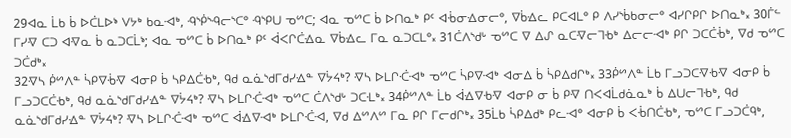29ᐊᓇ ᒫᑲ ᑳ ᐅᑖᒪᐅᔉ ᐯᔭᒃ ᑲᓇᐗᒃ, ᑴᔅᑮᔅᑴᓕᔅᑕᐤ ᑴᔅᑭᑌ ᓀᔥᑕ; ᐊᓇ ᓀᔥᑕ ᑳ ᐅᑎᓇᒃ ᑭᑦ ᐊᒀᓂᐎᓂᓕᐤ, ᐁᑳᐎᓚ ᑭᑕᐊᒪᐤ ᑭ ᐱᓯᔅᑳᑲᓂᓕᐤ ᐊᓯᒋᑭᒋ ᐅᑎᓇᒃ᙮ 30ᒦᓪ ᒥᓯᐌ ᑕᑐ ᐊᐌᓇ ᑳ ᓇᑐᑕᒫᔉ; ᐊᓇ ᓀᔥᑕ ᑳ ᐅᑎᓇᒃ ᑭᑦ ᐋᐸᒋᑖᐎᓇ ᐁᑳᐎᓚ ᒥᓇ ᓇᑐᑕᒪᐤ᙮ 31ᑖᐱᔅᑯᒡ ᓀᔥᑕ ᐁ ᐃᔑ ᓇᑕᐌᓕᒣᑾᒃ ᐃᓕᓕᐗᒃ ᑭᒋ ᑐᑕᑖᒀᒃ, ᐁᑯ ᓀᔥᑕ ᑐᑖᑯᒃ᙮
32ᐌᓴ ᑮᔥᐱᓐ ᓵᑭᐁᒀᐌ ᐊᓂᑭ ᑳ ᓴᑭᐃᑖᑾᒃ, ᑫᑯ ᓇᓈᔅᑯᒥᑯᓯᐎᓐ ᐁᔮᔦᒃ? ᐌᓴ ᐅᒪᒋᑣᐗᒃ ᓀᔥᑕ ᓵᑭᐁᐗᒃ ᐊᓂᐃ ᑳ ᓵᑭᐃᑯᒋᒃ᙮ 33ᑮᔥᐱᓐ ᒫᑲ ᒥᓗᑐᑕᐌᑾᐌ ᐊᓂᑭ ᑳ ᒥᓗᑐᑕᑖᑾᒃ, ᑫᑯ ᓇᓈᔅᑯᒥᑯᓯᐎᓐ ᐁᔮᔦᒃ? ᐌᓴ ᐅᒪᒋᑣᐗᒃ ᓀᔥᑕ ᑖᐱᔅᑯᒡ ᑐᑕᒶᒃ᙮ 34ᑮᔥᐱᓐ ᒫᑲ ᐋᐎᐁᑾᐌ ᐊᓂᑭ ᓂ ᑳ ᑭᐌ ᑎᐸᐊᒫᑯᓈᓇᒃ ᑳ ᐃᑌᓕᒣᑾᒃ, ᑫᑯ ᓇᓈᔅᑯᒥᑯᓯᐎᓐ ᐁᔮᔦᒃ? ᐌᓴ ᐅᒪᒋᑣᐗᒃ ᓀᔥᑕ ᐋᐎᐁᐗᒃ ᐅᒪᒋᑣᐗ, ᐁᑯ ᐃᔥᐱᔥ ᒥᓇ ᑭᒋ ᒥᓕᑯᒋᒃ᙮ 35ᒫᑲ ᓵᑭᐃᑯᒃ ᑭᓚᐗᐤ ᐊᓂᑭ ᑳ ᐸᒀᑎᑖᑾᒃ, ᓀᔥᑕ ᒥᓗᑐᑖᑫᒃ,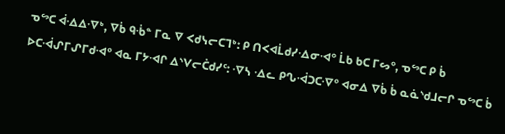ᓀᔥᑕ ᐋᐎᐃᐌᒃ, ᐁᑳ ᑫᒀᓐ ᒥᓇ ᐁ ᐸᑯᓭᓕᑕᒣᒃ: ᑭ ᑎᐸᐊᒫᑯᓯᐎᓂᐗᐤ ᒫᑲ ᑲᑕ ᒥᔕᐤ, ᓀᔥᑕ ᑭ ᑳ ᐅᑕᐙᔑᒥᔑᒥᑯᐗᐤ ᐊᓇ ᒥᔭᐗᒋ ᐃᔅᐯᓕᑖᑯᓯᑦ: ᐌᓴ ᐎᓚ ᑭᔐᐙᑐᑕᐌᐤ ᐊᓂᐃ ᐁᑳ ᑳ ᓇᓈᔅᑯᒧᓕᒋ ᓀᔥᑕ ᑳ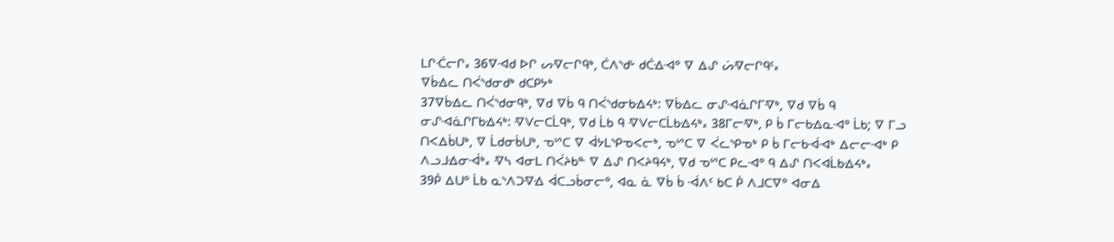ᒪᒋᑣᓕᒋ᙮ 36ᐁᐗᑯ ᐅᒋ ᔕᐌᓕᒋᑫᒃ, ᑖᐱᔅᑯᒡ ᑯᑖᐎᐗᐤ ᐁ ᐃᔑ ᔖᐌᓕᒋᑫᑦ᙮
ᐁᑳᐎᓚ ᑎᐹᔅᑯᓂᑯᒃ ᑯᑕᑭᔭᒃ
37ᐁᑳᐎᓚ ᑎᐹᔅᑯᓂᑫᒃ, ᐁᑯ ᐁᑳ ᑫ ᑎᐹᔅᑯᓂᑲᐎᔦᒃ: ᐁᑳᐎᓚ ᓂᔑᐗᓈᒋᒥᐌᒃ, ᐁᑯ ᐁᑳ ᑫ ᓂᔑᐗᓈᒋᒥᑲᐎᔦᒃ: ᐌᐯᓕᑕᒫᑫᒃ, ᐁᑯ ᒫᑲ ᑫ ᐌᐯᓕᑕᒫᑲᐎᔦᒃ᙮ 38ᒥᓕᐌᒃ, ᑭ ᑳ ᒥᓕᑲᐎᓇᐗᐤ ᒫᑲ; ᐁ ᒥᓗ ᑎᐸᐃᑳᑌᒃ, ᐁ ᒫᑯᓂᑳᑌᒃ, ᓀᔥᑕ ᐁ ᐋᔭᒪᔅᑭᓀᐸᓕᒃ, ᓀᔥᑕ ᐁ ᐹᓚᔅᑭᓀᒃ ᑭ ᑳ ᒥᓕᑲᐙᐗᒃ ᐃᓕᓕᐗᒃ ᑭ ᐱᓗᒧᐎᓂᐙᒃ᙮ ᐌᓴ ᐊᓂᒪ ᑎᐹᔨᑲᓐ ᐁ ᐃᔑ ᑎᐸᔨᑫᔦᒃ, ᐁᑯ ᓀᔥᑕ ᑭᓚᐗᐤ ᑫ ᐃᔑ ᑎᐸᐊᒫᑲᐎᔦᒃ᙮
39ᑮ ᐃᑌᐤ ᒫᑲ ᓇᔅᐱᑐᐌᐎ ᐋᑕᓗᑳᓂᓕᐤ, ᐊᓇ ᓈ ᐁᑳ ᑳ ᐙᐱᑦ ᑲᑕ ᑮ ᐱᒧᑕᐁᐤ ᐊᓂᐃ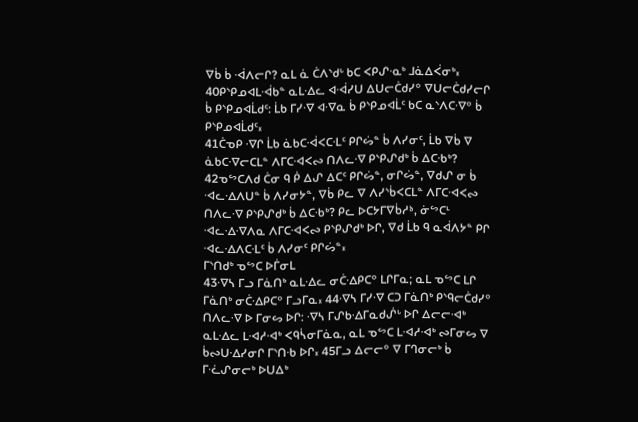ᐁᑳ ᑳ ᐙᐱᓕᒋ? ᓇᒪ ᓈ ᑖᐱᔅᑯᒡ ᑲᑕ ᐸᑭᔑᓋᒃ ᒧᓈᐃᐹᓂᒃ᙮ 40ᑭᔅᑭᓄᐊᒪᐙᑲᓐ ᓇᒪᐎᓚ ᐊᐙᓯᑌ ᐃᑌᓕᑖᑯᓯᐤ ᐁᑌᓕᑖᑯᓯᓕᒋ ᑳ ᑭᔅᑭᓄᐊᒫᑯᑦ: ᒫᑲ ᒥᓯᐌ ᐊᐌᓇ ᑳ ᑭᔅᑭᓄᐊᒫᑦ ᑲᑕ ᓇᔅᐱᑕᐌᐤ ᑳ ᑭᔅᑭᓄᐊᒫᑯᑦ᙮
41ᑖᓀᑭ ᐌᒋ ᒫᑲ ᓈᑲᑕᐙᐸᑕᒶᑦ ᑭᒋᔖᓐ ᑳ ᐱᓯᓂᑦ, ᒫᑲ ᐁᑳ ᐁ ᓈᑲᑕᐌᓕᑕᒪᓐ ᐱᒥᑕᐗᐸᔓ ᑎᐱᓚᐌ ᑭᔅᑭᔑᑯᒃ ᑳ ᐃᑕᑾᒃ? 42ᓀᔥᑕᐱᑯ ᑖᓂ ᑫ ᑮ ᐃᔑ ᐃᑕᑦ ᑭᒋᔖᓐ, ᓂᒋᔖᓐ, ᐁᑯᔑ ᓂ ᑳ ᐗᓚᐎᐱᑌᓐ ᑳ ᐱᓯᓂᔭᓐ, ᐁᑳ ᑭᓚ ᐁ ᐱᓯᔅᑳᐸᑕᒪᓐ ᐱᒥᑕᐗᐸᔓ ᑎᐱᓚᐌ ᑭᔅᑭᔑᑯᒃ ᑳ ᐃᑕᑾᒃ? ᑭᓚ ᐅᑕᔭᒥᐁᑳᓱᔉ, ᓃᔥᑕᒻ ᐗᓚᐎᐌᐱᓇ ᐱᒥᑕᐗᐸᔓ ᑭᔅᑭᔑᑯᒃ ᐅᒋ, ᐁᑯ ᒫᑲ ᑫ ᓇᐋᐱᔭᓐ ᑭᒋ ᐗᓚᐎᐱᑕᒶᑦ ᑳ ᐱᓯᓂᑦ ᑭᒋᔖᓐ᙮
ᒥᔅᑎᑯᒃ ᓀᔥᑕ ᐅᒦᓂᒪ
43ᐌᓴ ᒥᓗ ᒥᓈᑎᒃ ᓇᒪᐎᓚ ᓂᑖᐎᑭᑕᐤ ᒪᒋᒥᓇ; ᓇᒪ ᓀᔥᑕ ᒪᒋ ᒥᓈᑎᒃ ᓂᑖᐎᑭᑕᐤ ᒥᓗᒥᓇ᙮ 44ᐌᓴ ᒥᓯᐌ ᑕᑐ ᒥᓈᑎᒃ ᑭᔅᑫᓕᑖᑯᓯᐤ ᑎᐱᓚᐌ ᐅ ᒥᓂᔕ ᐅᒋ: ᐌᓴ ᒥᔑᑲᐎᒥᓇᑯᔒᒡ ᐅᒋ ᐃᓕᓕᐗᒃ ᓇᒪᐎᓚ ᒪᐗᓱᐗᒃ ᐸᑫᓵᓂᒥᓈᓇ, ᓇᒪ ᓀᔥᑕ ᒪᐗᓱᐗᒃ ᔓᒥᓂᔕ ᐁ ᑳᔓᑌᐎᓯᓂᒋ ᒥᔅᑎᑾ ᐅᒋ᙮ 45ᒥᓗ ᐃᓕᓕᐤ ᐁ ᒥᒉᓂᓕᒃ ᑳ ᒥᓨᔑᓂᓕᒃ ᐅᑌᐃᒃ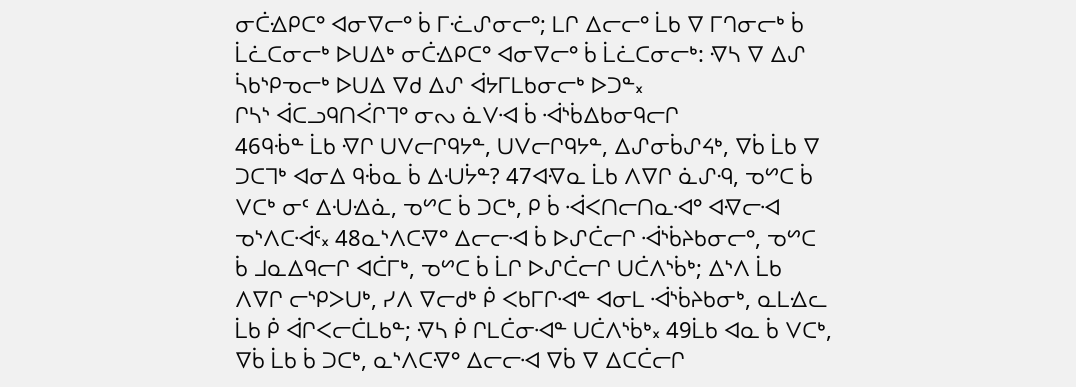ᓂᑖᐎᑭᑕᐤ ᐊᓂᐁᓕᐤ ᑳ ᒥᓨᔑᓂᓕᐤ; ᒪᒋ ᐃᓕᓕᐤ ᒫᑲ ᐁ ᒥᒉᓂᓕᒃ ᑳ ᒫᓛᑕᓂᓕᒃ ᐅᑌᐃᒃ ᓂᑖᐎᑭᑕᐤ ᐊᓂᐁᓕᐤ ᑳ ᒫᓛᑕᓂᓕᒃ: ᐌᓴ ᐁ ᐃᔑ ᓵᑲᔅᑭᓀᓕᒃ ᐅᑌᐃ ᐁᑯ ᐃᔑ ᐋᔭᒥᒪᑲᓂᓕᒃ ᐅᑐᓐ᙮
ᒋᓴᔅ ᐋᑕᓗᑫᑎᐹᒋᒣᐤ ᓂᔓ ᓈᐯᐗ ᑳ ᐙᔅᑳᐃᑲᓂᑫᓕᒋ
46ᑫᒀᓐ ᒫᑲ ᐌᒋ ᑌᐯᓕᒋᑫᔭᓐ, ᑌᐯᓕᒋᑫᔭᓐ, ᐃᔑᓂᑳᔑᔦᒃ, ᐁᑳ ᒫᑲ ᐁ ᑐᑕᒣᒃ ᐊᓂᐃ ᑫᒀᓇ ᑳ ᐃᑗᔮᓐ? 47ᐊᐌᓇ ᒫᑲ ᐱᐁᒋ ᓈᔑᑴ, ᓀᔥᑕ ᑳ ᐯᑕᒃ ᓂᑦ ᐃᑗᐎᓈ, ᓀᔥᑕ ᑳ ᑐᑕᒃ, ᑭ ᑳ ᐙᐸᑎᓕᑎᓇᐗᐤ ᐊᐌᓕᐗ ᓀᔅᐱᑕᐙᑦ᙮ 48ᓇᔅᐱᑕᐌᐤ ᐃᓕᓕᐗ ᑳ ᐅᔑᑖᓕᒋ ᐙᔅᑳᔨᑲᓂᓕᐤ, ᓀᔥᑕ ᑳ ᒧᓇᐃᑫᓕᒋ ᐊᑖᒥᒃ, ᓀᔥᑕ ᑳ ᒫᒋ ᐅᔑᑖᓕᒋ ᑌᑖᐱᔅᑳᒃ; ᐃᔅᐱ ᒫᑲ ᐱᐁᒋ ᓕᔅᑭᐳᑌᒃ, ᓯᐱ ᐁᓕᑯᒃ ᑮ ᐸᑲᒥᒋᐗᓐ ᐊᓂᒪ ᐙᔅᑳᔨᑲᓂᒃ, ᓇᒪᐎᓚ ᒫᑲ ᑮ ᐋᒋᐸᓕᑖᒪᑲᓐ; ᐌᓴ ᑮ ᒋᒪᑖᓂᐗᓐ ᑌᑖᐱᔅᑳᒃ᙮ 49ᒫᑲ ᐊᓇ ᑳ ᐯᑕᒃ, ᐁᑳ ᒫᑲ ᑳ ᑐᑕᒃ, ᓇᔅᐱᑕᐌᐤ ᐃᓕᓕᐗ ᐁᑳ ᐁ ᐃᑕᑖᓕᒋ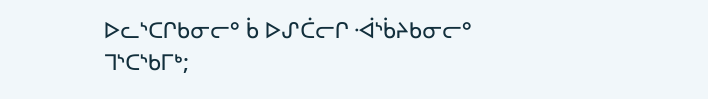ᐅᓚᔅᑕᒋᑲᓂᓕᐤ ᑳ ᐅᔑᑖᓕᒋ ᐙᔅᑳᔨᑲᓂᓕᐤ ᒣᔅᑕᔅᑲᒥᒃ;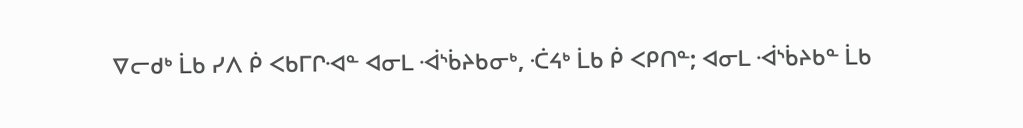ᐁᓕᑯᒃ ᒫᑲ ᓯᐱ ᑮ ᐸᑲᒥᒋᐗᓐ ᐊᓂᒪ ᐙᔅᑳᔨᑲᓂᒃ, ᑣᔦᒃ ᒫᑲ ᑮ ᐸᑭᑎᓐ; ᐊᓂᒪ ᐙᔅᑳᔨᑲᓐ ᒫᑲ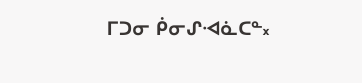ᒥᑐᓂ ᑮᓂᔑᐗᓈᑕᓐ᙮